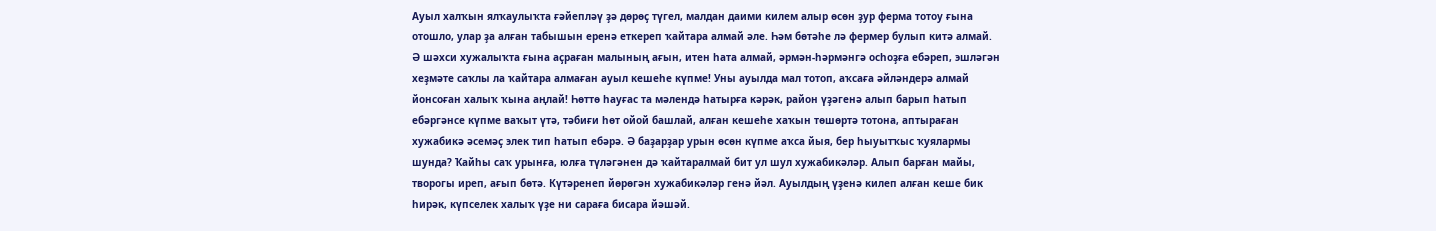Ауыл халҡын ялҡаулыҡта ғәйепләү ҙә дөрөҫ түгел, малдан даими килем алыр өсөн ҙур ферма тотоу ғына отошло, улар ҙа алған табышын еренә еткереп ҡайтара алмай әле. Һәм бөтәһе лә фермер булып китә алмай.
Ә шәхси хужалыҡта ғына аҫраған малының ағын, итен һата алмай, әрмән-һәрмәнгә осһоҙға ебәреп, эшләгән хеҙмәте саҡлы ла ҡайтара алмаған ауыл кешеһе күпме! Уны ауылда мал тотоп, аҡсаға әйләндерә алмай йонсоған халыҡ ҡына аңлай! Һөттө һауғас та мәлендә һатырға кәрәк, район үҙәгенә алып барып һатып ебәргәнсе күпме ваҡыт үтә, тәбиғи һөт ойой башлай, алған кешеһе хаҡын төшөртә тотона, аптыраған хужабикә әсемәҫ элек тип һатып ебәрә. Ә баҙарҙар урын өсөн күпме аҡса йыя, бер һыуытҡыс ҡуялармы шунда? Ҡайһы саҡ урынға, юлға түләгәнен дә ҡайтаралмай бит ул шул хужабикәләр. Алып барған майы, творогы иреп, ағып бөтә. Күтәренеп йөрөгән хужабикәләр генә йәл. Ауылдың үҙенә килеп алған кеше бик һирәк, күпселек халыҡ үҙе ни сараға бисара йәшәй.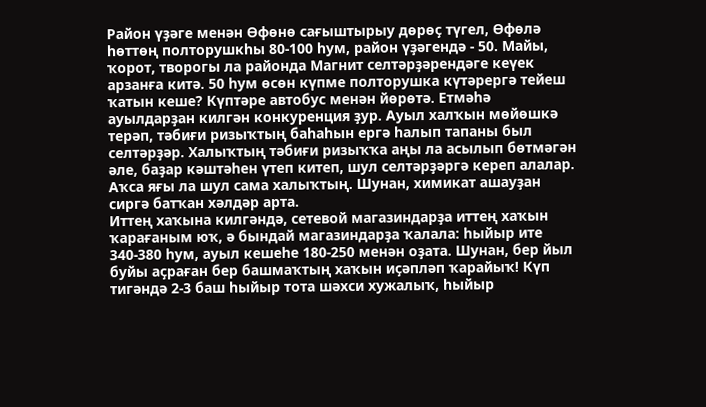Район үҙәге менән Өфөнө сағыштырыу дөрөҫ түгел, Өфөлә һөттөң полторушкһы 80-100 һум, район үҙәгендә - 50. Майы, ҡорот, творогы ла районда Магнит селтәрҙәрендәге кеүек арзанға китә. 50 һум өсөн күпме полторушка күтәрергә тейеш ҡатын кеше? Күптәре автобус менән йөрөтә. Етмәһә ауылдарҙан килгән конкуренция ҙур. Ауыл халҡын мөйөшкә терәп, тәбиғи ризыҡтың баһаһын ергә һалып тапаны был селтәрҙәр. Халыҡтың тәбиғи ризыҡҡа аңы ла асылып бөтмәгән әле, баҙар кәштәһен үтеп китеп, шул селтәрҙәргә кереп алалар. Аҡса яғы ла шул сама халыҡтың. Шунан, химикат ашауҙан сиргә батҡан хәлдәр арта.
Иттең хаҡына килгәндә, сетевой магазиндарҙа иттең хаҡын ҡарағаным юҡ, ә бындай магазиндарҙа ҡалала: һыйыр ите 340-380 һум, ауыл кешеһе 180-250 менән оҙата. Шунан, бер йыл буйы аҫраған бер башмаҡтың хаҡын иҫәпләп ҡарайыҡ! Күп тигәндә 2-3 баш һыйыр тота шәхси хужалыҡ, һыйыр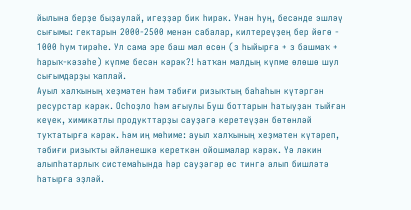йылына берҙе быҙаулай, игеҙҙәр бик һирәк. Унан һуң, бесәнде эшләү сығымы: гектарын 2000-2500 менән сабалар, килтереүҙең бер йөгө - 1000 һум тирәһе. Ул сама эре баш мал өсөн (з һыйырға + з башмаҡ + һарыҡ-кәзәһе) күпме бесән кәрәк?! Һатҡан малдың күпме өлөшө шул сығымдарҙы ҡаплай.
Ауыл халҡының хеҙмәтен һәм тәбиғи ризыҡтың баһаһын күтәргән ресурстар кәрәк. Осһоҙло һәм ағыулы Буш боттарын һатыуҙан тыйған кеүек, химикатлы продукттарҙы сауҙәгә керетеүҙән бөтөнләй туҡтатырға кәрәк. Һәм иң мөһиме: ауыл халҡының хеҙмәтен күтәреп, тәбиғи ризыҡты әйләнешкә кереткән ойошмалар кәрәк. Үә ләкин алыпһатарлыҡ системаһында һәр сауҙәгәр өс тингә алып бишләтә һатырға эҙләй.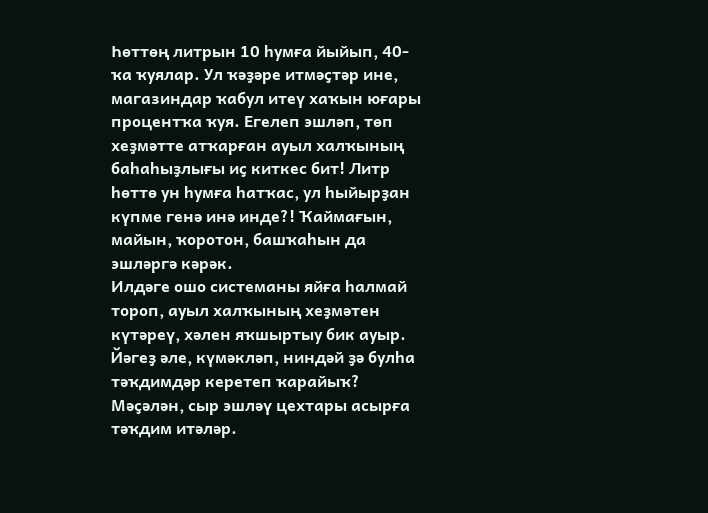Һөттөң литрын 10 һумға йыйып, 40-ҡа ҡуялар. Ул ҡәҙәре итмәҫтәр ине, магазиндар ҡабул итеү хаҡын юғары процентҡа ҡуя. Егелеп эшләп, төп хеҙмәтте атҡарған ауыл халҡының баһаһыҙлығы иҫ киткес бит! Литр һөттө ун һумға һатҡас, ул һыйырҙан күпме генә инә инде?! Ҡаймағын, майын, ҡоротон, башҡаһын да эшләргә кәрәк.
Илдәге ошо системаны яйға һалмай тороп, ауыл халҡының хеҙмәтен күтәреү, хәлен яҡшыртыу бик ауыр.
Йәгеҙ әле, күмәкләп, ниндәй ҙә булһа тәҡдимдәр керетеп ҡарайыҡ? Мәҫәлән, сыр эшләү цехтары асырға тәҡдим итәләр.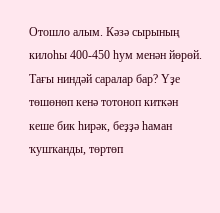Отошло алым. Кәзә сырының килоһы 400-450 һум менән йөрөй. Тағы ниндәй саралар бар? Үҙе төшөнөп кенә тотоноп киткән кеше бик һирәк, беҙҙә һаман ҡушҡанды, төртөп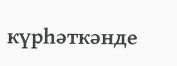күрһәткәнде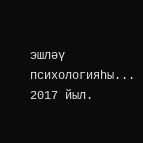эшләү психологияһы...
2017 йыл.